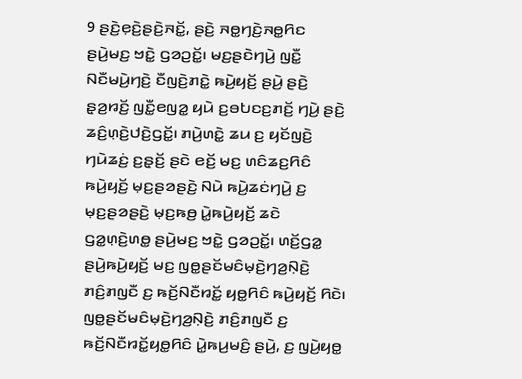9 ꤔꤢꤧ꤬ꤕ꤫ꤢꤧ꤬ꤔꤢꤧ꤬ꤏꤢꤩ꤭, ꤔꤢꤧ꤬ ꤏꤥ꤭ꤚꤢꤧ꤬ꤏꤥ꤭ꤖꤢ ꤔꤣꤧ꤬ꤗꤢ꤬ ꤠꤢꤧ꤭ ꤞꤤꤑꤢꤩ꤭꤯ ꤗꤢ꤬ꤔꤢꤧꤚꤣꤧ꤬ ꤜꤢꤪ꤭ ꤡꤢꤪꤗꤣꤧ꤬ꤚꤢꤧ꤬ ꤢꤪꤜꤢꤧ꤬ꤊꤢꤧ꤭ ꤒꤣꤧ꤬ꤟꤢꤩ꤬ ꤔꤣꤧ꤬ ꤔꤢꤧ꤬ ꤔ꤫ꤤ꤬ꤙꤢꤩ꤬ ꤜꤢꤪ꤭ꤕꤜꤤ꤭ ꤟꤣꤧ ꤢ꤬ꤋꤝꤢꤢ꤬ꤊꤢꤩ꤬ ꤚꤣꤧ꤬ ꤔꤢꤧ꤬ ꤘꤢꤨ꤬ꤛ꤫ꤢꤧ꤬ꤓꤢꤧ꤬ꤞꤢꤩ꤭꤯ ꤊꤣꤧ꤬ꤛꤢꤧ꤭ ꤘꤣ ꤢ꤬ ꤟꤢꤩꤜꤢꤧ꤬ ꤚꤣꤧꤘꤢꤦ꤬ ꤢ꤬ꤔ꤫ꤢꤩ꤬ ꤔꤢꤧ ꤕꤢꤩ꤬ ꤗꤢ꤬ ꤛꤢꤨꤘꤢ꤬ꤖꤢꤨ ꤒꤣꤧ꤬ꤟꤢꤩ꤬ ꤗ꤫ꤢ꤬ꤔꤤꤔꤢꤧ꤬ ꤡꤣꤧ ꤒꤣꤧ꤬ꤘꤢꤦꤚꤣꤧ꤬ ꤢ꤬ ꤗ꤫ꤢ꤬ꤔꤤꤔꤢꤧ꤬ ꤗ꤫ꤢ꤬ꤒꤥ꤬ ꤣꤧ꤭ꤒꤣꤧ꤬ꤟꤢꤩ꤬ ꤘꤢꤧ ꤞꤤ꤭ꤛ꤫ꤢꤧ꤬ꤛꤥ꤭ ꤔꤣꤧ꤬ꤗꤢ꤬ ꤠꤢꤧ꤭ ꤞꤤꤑꤢꤩ꤭꤯ ꤛꤢꤩ꤬ꤞꤤ꤭ ꤔꤣꤧ꤬ꤒꤣꤧ꤬ꤟꤢꤩ꤬ ꤗꤢ꤬ ꤜꤥ꤭ꤔꤢꤩꤗꤢꤨꤗ꤫ꤢꤧ꤬ꤚꤤ꤬ꤡ꤫ꤢꤧ꤬ ꤊꤢꤨ꤬ꤊꤜꤢꤪ ꤢ꤬ ꤒꤢꤩ꤬ꤡꤢꤪꤙꤢꤩ꤭ ꤟꤥ꤭ꤖꤢꤨ ꤒꤣꤧ꤬ꤟꤢꤩ꤬ ꤖꤢꤧ꤯
ꤜꤥ꤭ꤔꤢꤩꤗꤢꤨꤗ꤫ꤢꤧ꤬ꤚꤤ꤬ꤡ꤫ꤢꤧ꤬ ꤊꤢꤨ꤬ꤊꤜꤢꤪ ꤢ꤬ ꤒꤢꤩ꤬ꤡꤢꤪꤙꤢꤩ꤭ꤟꤥ꤭ꤖꤢꤨ ꤣꤧ꤭ꤒꤣ꤬ꤗꤢꤨ꤬ ꤔꤣꤧ꤬, ꤢ꤬ ꤜꤣꤧ꤬ꤟꤥ꤭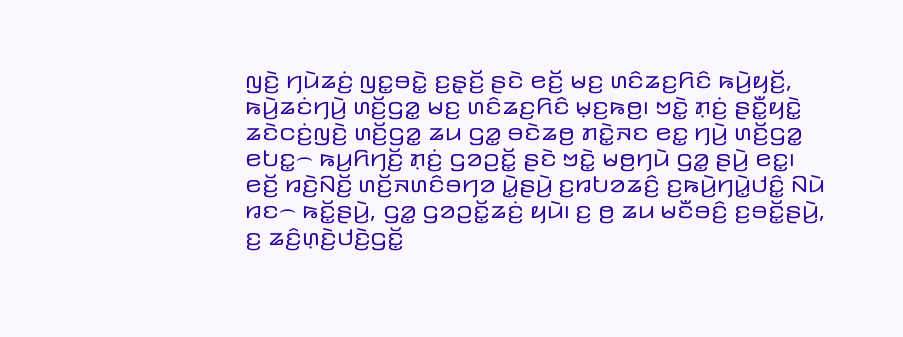ꤜꤢꤧ꤬ ꤚꤣꤧꤘꤢꤦ꤬ ꤜꤢ꤭ꤋꤢꤧ꤭ ꤢ꤬ꤔ꤫ꤢꤩ꤬ ꤔꤢꤧ ꤕꤢꤩ꤬ ꤗꤢ꤬ ꤛꤢꤨꤘꤢ꤬ꤖꤢꤨ ꤒꤣꤧ꤬ꤟꤢꤩ꤬, ꤒꤣꤧ꤬ꤘꤢꤦꤚꤣꤧ꤬ ꤛꤢꤩ꤬ꤞꤤ꤭ ꤗꤢ꤬ ꤛꤢꤨꤘꤢ꤬ꤖꤢꤨ ꤗ꤫ꤢ꤬ꤒꤥ꤬꤯ ꤠꤢꤧ꤭ ꤊ꤫ꤢꤦ꤬ ꤔꤢꤪ꤭ꤟꤢꤧ꤭ ꤘꤢꤧꤍꤢꤦ꤬ꤜꤢꤧ꤬ ꤛꤢꤩ꤬ꤞꤤ꤭ ꤘꤣ ꤞꤤ꤭ ꤋꤢꤧꤘꤥ꤬ ꤊꤢꤧ꤭ꤏꤢ ꤕꤢ꤭ ꤚꤣꤧ꤬ ꤛꤢꤩ꤬ꤞꤤ꤭ ꤕꤝꤢ꤭꤮ ꤒꤣ꤬ꤖꤚꤢꤩ꤬ ꤊ꤫ꤢꤦ꤬ ꤞꤤꤑꤢꤩ꤭ ꤔꤢꤧ ꤠꤢꤧ꤭ ꤗꤥ꤬ꤚꤣꤧ ꤞꤤ꤭ ꤔꤣꤧ꤬ ꤕꤢ꤭꤯
ꤕꤢꤩ꤬ ꤙꤢꤧ꤬ꤡꤢꤩ꤬ ꤛꤢꤩ꤬ꤏꤛꤢꤨꤋꤚꤤ ꤣꤧ꤭ꤔꤣꤧ꤬ ꤢ꤬ꤙꤝꤤꤘꤢꤨ꤬ ꤢ꤬ꤒꤣꤧ꤬ꤚꤣꤧ꤭ꤓꤢꤨ꤭ ꤡꤣꤧ ꤙꤢ꤮ ꤒꤢꤩ꤭ꤔꤣꤧ꤬, ꤞꤤ꤭ ꤞꤤꤑꤢꤩ꤭ꤘꤢꤦ꤬ ꤟꤣꤧ꤯ ꤢ꤬ ꤥ꤬ ꤘꤣ ꤗꤢꤪꤋꤢꤨ꤬ ꤢ꤬ꤋꤢꤩ꤭ꤔꤣꤧ꤬, ꤢ꤬ ꤘꤢꤨ꤬ꤛ꤫ꤢꤧ꤬ꤓꤢꤧ꤬ꤞꤢꤩ꤭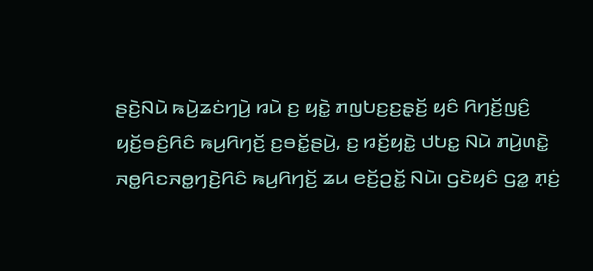ꤔꤢꤧ꤬ꤡꤣꤧ ꤒꤣꤧ꤬ꤘꤢꤦꤚꤣꤧ꤬ ꤙꤣꤧ ꤢ꤬ ꤟꤢꤧ꤭ ꤊꤜꤝꤢ꤬ꤢ꤬ꤔ꤫ꤢꤩ꤬ ꤟꤢꤨ ꤖꤚꤢꤩ꤬ꤜꤢꤨ꤬ ꤟꤢꤩ꤬ꤋꤢꤨ꤬ꤖꤢꤨ ꤒꤣ꤬ꤖꤚꤢꤩ꤬ ꤢ꤬ꤋꤢꤩ꤭ꤔꤣꤧ꤬, ꤢ꤬ ꤙꤢꤩ꤬ꤟꤢꤧ꤭ ꤓꤝꤢ꤭ ꤡꤣꤧ ꤊꤣꤧ꤬ꤛꤢꤧ꤭ ꤏꤥ꤭ꤖꤢꤏꤥ꤭ꤚꤢꤧ꤬ꤖꤢꤨ ꤒꤣ꤬ꤖꤚꤢꤩ꤬ ꤘꤣ ꤕꤢꤩ꤬ꤑꤢꤩ꤭ ꤡꤣꤧ꤯ ꤞꤢꤧꤟꤢꤨ ꤞꤤ꤭ ꤊ꤫ꤢꤦ꤬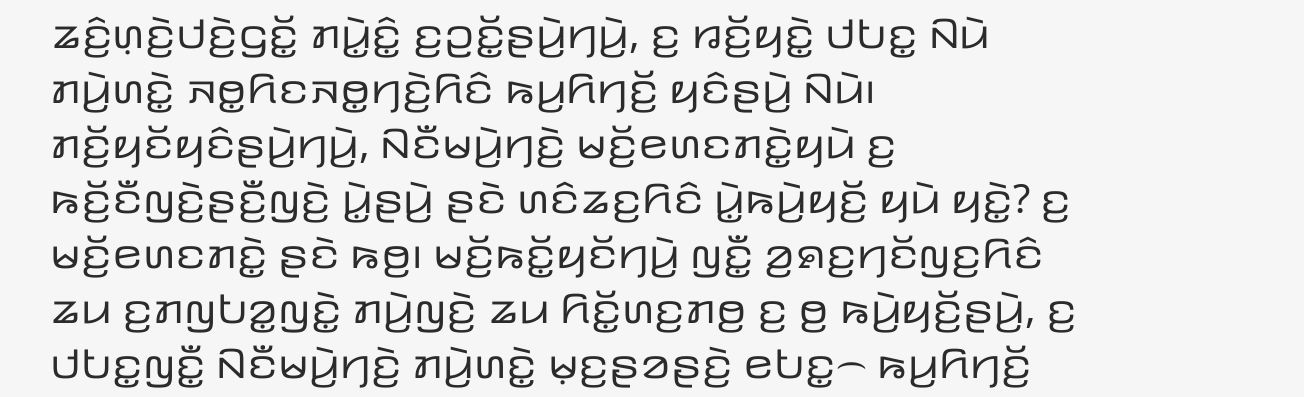ꤘꤢꤨ꤬ꤛ꤫ꤢꤧ꤬ꤓꤢꤧ꤬ꤞꤢꤩ꤭ ꤊꤣꤧ꤭ꤢꤨ꤭ ꤢ꤬ꤑꤢꤩ꤭ꤔꤣꤧ꤬ꤚꤣꤧ꤬, ꤢ꤬ ꤙꤢꤩ꤬ꤟꤢꤧ꤭ ꤓꤝꤢ꤭ ꤡꤣꤧ ꤊꤣꤧ꤬ꤛꤢꤧ꤭ ꤏꤥ꤭ꤖꤢꤏꤥ꤭ꤚꤢꤧ꤬ꤖꤢꤨ ꤒꤣ꤬ꤖꤚꤢꤩ꤬ ꤟꤢꤨꤔꤣꤧ꤬ ꤡꤣꤧ꤯
ꤊꤢꤩ꤬ꤟꤢꤩꤟꤢꤨꤔꤣꤧ꤬ꤚꤣꤧ꤬, ꤡꤢꤪꤗꤣꤧ꤬ꤚꤢꤧ꤬ ꤗꤢꤩ꤬ꤕꤛꤢꤊꤢꤧ꤭ꤟꤣꤧ ꤢ꤬ ꤒꤢꤩ꤬ꤢꤪꤜꤢꤧ꤬ꤔꤢꤪ꤬ꤜꤢꤧ꤬ ꤣꤧ꤭ꤔꤣꤧ꤬ ꤔꤢꤧ ꤛꤢꤨꤘꤢ꤬ꤖꤢꤨ ꤣꤧ꤭ꤒꤣꤧ꤬ꤟꤢꤩ꤬ ꤟꤣꤧ ꤟꤢꤧ꤭? ꤢ꤬ ꤗꤢꤩ꤬ꤕꤛꤢꤊꤢꤧ꤭ ꤔꤢꤧ ꤒꤥ꤬꤯ ꤗꤢꤩ꤬ꤒꤢꤩ꤭ꤟꤢꤩꤚꤣꤧ꤬ ꤜꤢꤪ꤭ ꤤ꤬ꤎꤢ꤬ꤚꤢꤩꤜꤢ꤬ꤖꤢꤨ ꤘꤣ ꤢ꤬ꤊꤜꤝꤤ꤭ꤜꤢꤧ꤭ ꤊꤣꤧ꤬ꤜꤢꤧ꤬ ꤘꤣ ꤖꤢꤩ꤭ꤛꤢ꤬ꤊꤥ꤬ ꤢ꤬ ꤥ꤬ ꤒꤣꤧ꤬ꤟꤢꤩ꤬ꤔꤣꤧ꤬, ꤢ꤬ ꤓꤝꤢ꤭ꤜꤢꤪ꤭ ꤡꤢꤪꤗꤣꤧ꤬ꤚꤢꤧ꤬ ꤊꤣꤧ꤬ꤛꤢꤧ꤭ ꤗ꤫ꤢ꤬ꤔꤤꤔꤢꤧ꤬ ꤕꤝꤢ꤭꤮ ꤒꤣ꤬ꤖꤚꤢꤩ꤬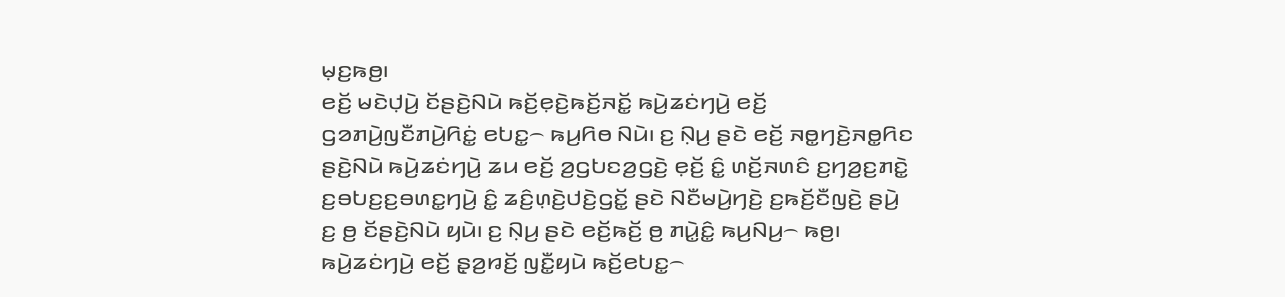ꤗ꤫ꤢ꤬ꤒꤥ꤬꤯
ꤕꤢꤩ꤬ ꤗꤢꤧꤓ꤫ꤣꤧ꤬ ꤢꤩꤔꤢꤧ꤬ꤡꤣꤧ ꤒꤢꤩ꤬ꤕ꤫ꤢꤧ꤬ꤒꤢꤩ꤬ꤏꤢꤩ꤭ ꤒꤣꤧ꤬ꤘꤢꤦꤚꤣꤧ꤬ ꤕꤢꤩ꤬ ꤞꤤꤊꤣꤧ꤬ꤜꤢꤪꤊꤣꤧ꤬ꤖꤢꤦ꤭ ꤕꤝꤢ꤭꤮ ꤒꤣ꤬ꤖꤥ ꤡꤣꤧ꤯ ꤢ꤬ ꤡ꤫ꤣ꤬ ꤔꤢꤧ ꤕꤢꤩ꤬ ꤏꤥ꤭ꤚꤢꤧ꤬ꤏꤥ꤭ꤖꤢ ꤔꤢꤧ꤬ꤡꤣꤧ ꤒꤣꤧ꤬ꤘꤢꤦꤚꤣꤧ꤬ ꤘꤣ ꤕꤢꤩ꤬ ꤤ꤬ꤞꤝꤢꤤ꤬ꤞꤢꤧ꤬ ꤕ꤫ꤢꤩ꤬ ꤢꤨ꤭ ꤛꤢꤩ꤬ꤏꤛꤢꤨ ꤢ꤬ꤚꤤ꤬ꤢ꤬ꤊꤢꤧ꤭ ꤢ꤬ꤋꤝꤢ꤬ꤢ꤬ꤋꤛꤢ꤭ꤚꤣꤧ꤬ ꤢꤨ꤭ ꤘꤢꤨ꤬ꤛ꤫ꤢꤧ꤬ꤓꤢꤧ꤬ꤞꤢꤩ꤭ ꤔꤢꤧ ꤡꤢꤪꤗꤣꤧ꤬ꤚꤢꤧ꤬ ꤢ꤬ꤒꤢꤩ꤬ꤢꤪꤜꤢꤧ꤬ ꤔꤣꤧ꤬ ꤢ꤬ ꤥ꤬ ꤢꤩꤔꤢꤧ꤬ꤡꤣꤧ ꤟꤣꤧ꤯ ꤢ꤬ ꤡ꤫ꤣ꤬ ꤔꤢꤧ ꤕꤢꤩ꤬ꤒꤢꤩ꤬ ꤥ꤬ ꤊꤣꤧ꤭ꤢꤨ꤭ ꤒꤣ꤬ꤡꤣ꤬꤮ ꤒꤥ꤬꤯ ꤒꤣꤧ꤬ꤘꤢꤦꤚꤣꤧ꤬ ꤕꤢꤩ꤬ ꤔ꤫ꤤ꤬ꤙꤢꤩ꤬ ꤜꤢꤪ꤭ꤟꤣꤧ ꤒꤢꤩ꤬ꤕꤝꤢ꤭꤮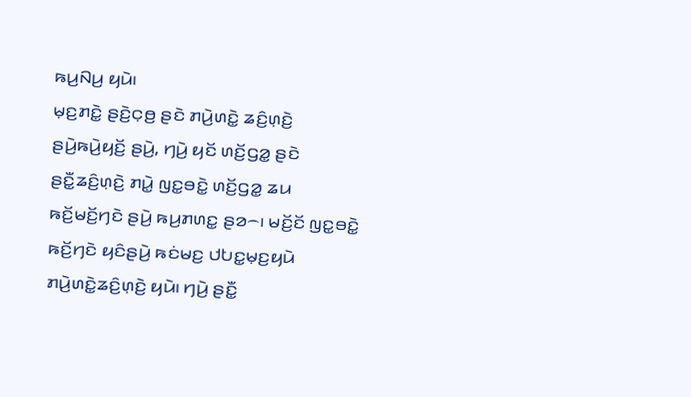ꤒꤣ꤬ꤡꤣ꤬ ꤟꤣꤧ꤯
ꤗ꤫ꤢ꤬ꤊꤢꤧ꤭ ꤔꤢꤧ꤬ꤍ꤫ꤥ꤬ ꤔꤢꤧ ꤊꤣꤧ꤬ꤛꤢꤧ꤭ ꤘꤢꤨ꤬ꤛ꤫ꤢꤧ꤬ ꤔꤣꤧ꤬ꤒꤣꤧ꤬ꤟꤢꤩ꤬ ꤔꤣꤧ꤬, ꤚꤣꤧ꤬ ꤟꤢꤩ ꤛꤢꤩ꤬ꤞꤤ꤭ ꤔꤢꤧ ꤔꤢꤪ꤭ꤘꤢꤨ꤬ꤛ꤫ꤢꤧ꤬ ꤊꤣꤧ꤭ ꤜꤢ꤭ꤋꤢꤧ꤭ ꤛꤢꤩ꤬ꤞꤤ꤭ ꤘꤣ ꤒꤢꤩ꤬ꤗꤢꤩ꤬ꤚꤢꤧ ꤔꤣꤧ꤬ ꤒꤣ꤬ꤊꤛꤢ꤭ ꤔꤤ꤮꤯ ꤗꤢꤩ꤬ꤢꤩ ꤜꤢ꤭ꤋꤢꤧ꤭ ꤒꤢꤩ꤬ꤚꤢꤧ ꤟꤢꤨꤔꤣꤧ꤬ ꤒꤢꤦꤗꤢ꤬ ꤓꤝꤢ꤭ꤗ꤫ꤢ꤬ꤟꤣꤧ ꤊꤣꤧ꤬ꤛꤢꤧ꤭ꤘꤢꤨ꤬ꤛ꤫ꤢꤧ꤬ ꤟꤣꤧ꤯ ꤚꤣꤧ꤬ ꤔꤢꤪ꤭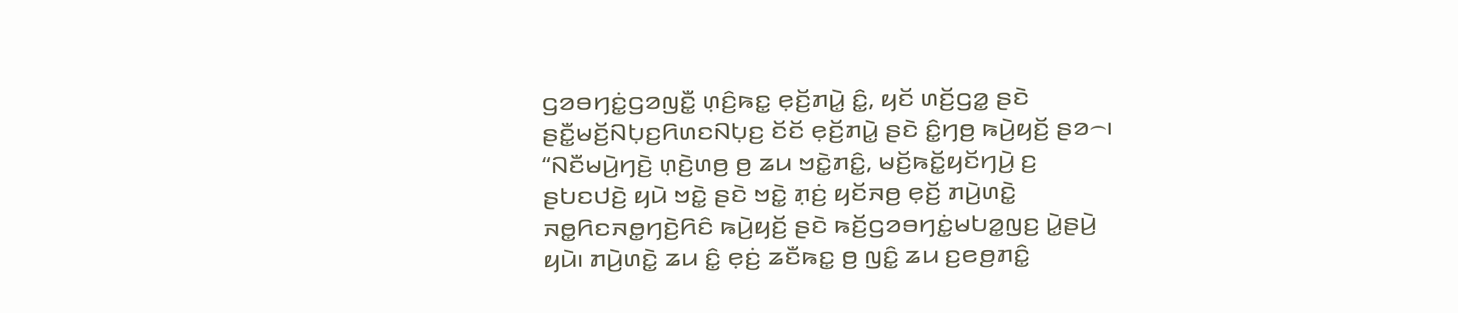ꤞꤤꤋꤚꤢꤦ꤭ꤞꤤꤜꤢꤪ꤭ ꤛ꤫ꤢꤨ꤬ꤒꤢ꤭ ꤕ꤫ꤢꤩ꤬ꤊꤣꤧ꤭ ꤢꤨ꤭, ꤟꤢꤩ ꤛꤢꤩ꤬ꤞꤤ꤭ ꤔꤢꤧ ꤔꤢꤪ꤭ꤗꤢꤩ꤬ꤡꤝ꤫ꤢ꤬ꤖꤛꤢꤡꤝ꤫ꤢ꤬ ꤢꤩꤢꤩ ꤕ꤫ꤢꤩ꤬ꤊꤣꤧ꤭ ꤔꤢꤧ ꤢꤨ꤭ꤚꤥ꤬ ꤒꤣꤧ꤬ꤟꤢꤩ꤬ ꤔꤤ꤮꤯
“ꤡꤢꤪꤗꤣꤧ꤬ꤚꤢꤧ꤬ ꤛ꤫ꤢꤧ꤬ꤛꤥ꤬ ꤥ꤬ ꤘꤣ ꤠꤢꤧ꤭ꤊꤢꤨ꤭, ꤗꤢꤩ꤬ꤒꤢꤩ꤭ꤟꤢꤩꤚꤣꤧ꤬ ꤢ꤬ ꤔꤝꤢꤓꤢꤧ꤬ ꤟꤣꤧ ꤠꤢꤧ꤭ ꤔꤢꤧ ꤠꤢꤧ꤭ ꤊ꤫ꤢꤦ꤬ ꤟꤢꤩꤏꤥ꤬ ꤕ꤫ꤢꤩ꤬ ꤊꤣꤧ꤬ꤛꤢꤧ꤭ ꤏꤥ꤭ꤖꤢꤏꤥ꤭ꤚꤢꤧ꤬ꤖꤢꤨ ꤒꤣꤧ꤬ꤟꤢꤩ꤬ ꤔꤢꤧ ꤒꤢꤩ꤬ꤞꤤꤋꤚꤢꤦ꤭ꤗꤝꤤ꤭ꤜꤢ꤬ ꤣꤧ꤭ꤔꤣꤧ꤬ ꤟꤣꤧ꤯ ꤊꤣꤧ꤬ꤛꤢꤧ꤭ ꤘꤣ ꤢꤨ꤭ ꤕ꤫ꤢꤦ꤬ ꤘꤢꤪꤒꤢ꤭ ꤥ꤬ ꤜꤢꤨ꤭ ꤘꤣ ꤢ꤬ꤕꤥ꤬ꤊꤢꤨ꤭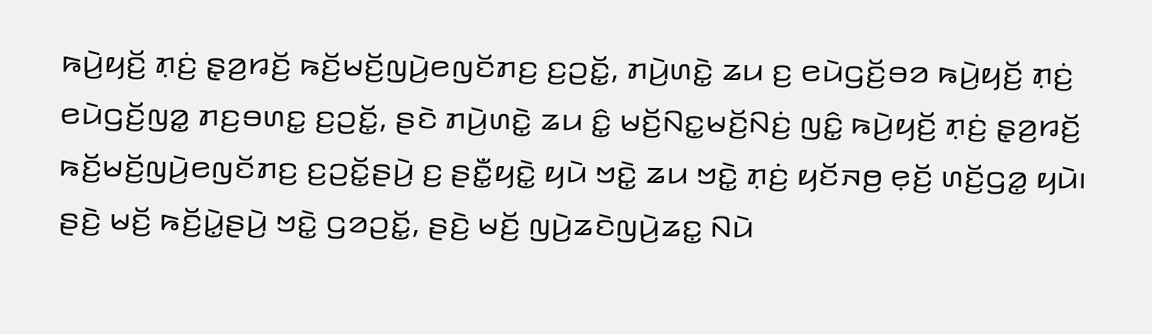ꤒꤣꤧ꤬ꤟꤢꤩ꤬ ꤊ꤫ꤢꤦ꤬ ꤔ꤫ꤤ꤬ꤙꤢꤩ꤬ ꤒꤢꤩ꤬ꤗꤢꤩ꤬ꤜꤣꤧ꤬ꤕꤜꤢꤩꤊꤢ꤬ ꤢ꤬ꤑꤢꤩ꤭, ꤊꤣꤧ꤬ꤛꤢꤧ꤭ ꤘꤣ ꤢ꤬ ꤕꤣꤧꤞꤢꤩ꤬ꤋꤤ ꤒꤣꤧ꤬ꤟꤢꤩ꤬ ꤊ꤫ꤢꤦ꤬ ꤕꤣꤧꤞꤢꤩ꤬ꤜꤤ꤭ ꤊꤢ꤬ꤋꤛꤢ꤭ ꤢ꤬ꤑꤢꤩ꤭, ꤔꤢꤧ ꤊꤣꤧ꤬ꤛꤢꤧ꤭ ꤘꤣ ꤢꤨ꤭ ꤗꤢꤩ꤬ꤡꤢ꤭ꤗꤢꤩ꤬ꤡꤢꤦ꤬ ꤜꤢꤨ꤭ ꤒꤣꤧ꤬ꤟꤢꤩ꤬ ꤊ꤫ꤢꤦ꤬ ꤔ꤫ꤤ꤬ꤙꤢꤩ꤬ ꤒꤢꤩ꤬ꤗꤢꤩ꤬ꤜꤣꤧ꤬ꤕꤜꤢꤩꤊꤢ꤬ ꤢ꤬ꤑꤢꤩ꤭ꤔꤣꤧ꤬ ꤢ꤬ ꤔꤢꤪ꤭ꤟꤢꤧ꤭ ꤟꤣꤧ ꤠꤢꤧ꤭ ꤘꤣ ꤠꤢꤧ꤭ ꤊ꤫ꤢꤦ꤬ ꤟꤢꤩꤏꤥ꤬ ꤕ꤫ꤢꤩ꤬ ꤛꤢꤩ꤬ꤞꤤ꤭ ꤟꤣꤧ꤯
ꤔꤢꤧ꤬ ꤗꤢꤩ꤬ ꤒꤢꤩ꤬ꤣꤧ꤭ꤔꤣꤧ꤬ ꤠꤢꤧ꤭ ꤞꤤꤑꤢꤩ꤭, ꤔꤢꤧ꤬ ꤗꤢꤩ꤬ ꤜꤣꤧ꤬ꤘꤢꤧꤜꤣꤧ꤬ꤘꤢ꤭ ꤡꤣꤧ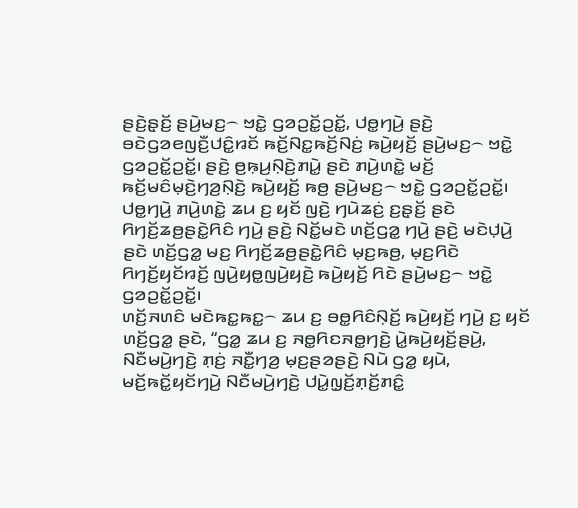ꤔꤢꤧ꤬ꤔ꤫ꤢꤩ꤬ ꤔꤣꤧ꤬ꤗꤢ꤬꤮ ꤠꤢꤧ꤭ ꤞꤤꤑꤢꤩ꤭ꤑꤢꤩ꤭, ꤓꤥ꤭ꤚꤣꤧ꤬ ꤔꤢꤧ꤬ ꤋꤢꤧꤞꤤꤕꤜꤢꤪ꤬ꤓꤢꤨ꤭ꤙꤢꤩ ꤒꤢꤩ꤬ꤡꤢ꤭ꤒꤢꤩ꤬ꤡꤢꤦ꤬ ꤒꤣꤧ꤬ꤟꤢꤩ꤬ ꤔꤣꤧ꤬ꤗꤢ꤬꤮ ꤠꤢꤧ꤭ ꤞꤤꤑꤢꤩ꤭ꤑꤢꤩ꤭꤯ ꤔꤢꤧ꤬ ꤥ꤬ꤒ꤫ꤣ꤬ꤡ꤫ꤢꤧ꤬ꤊꤣꤧ꤭ ꤔꤢꤧ ꤊꤣꤧ꤬ꤛꤢꤧ꤭ ꤗꤢꤩ꤬ ꤒꤢꤩ꤬ꤗꤢꤨꤗ꤫ꤢꤧ꤬ꤚꤤ꤬ꤡ꤫ꤢꤧ꤬ ꤒꤣꤧ꤬ꤟꤢꤩ꤬ ꤒꤥ꤬ ꤔꤣꤧ꤬ꤗꤢ꤬꤮ ꤠꤢꤧ꤭ ꤞꤤꤑꤢꤩ꤭ꤑꤢꤩ꤭꤯ ꤓꤥ꤭ꤚꤣꤧ꤬ ꤊꤣꤧ꤬ꤛꤢꤧ꤭ ꤘꤣ ꤢ꤬ ꤟꤢꤩ ꤜꤢꤧ꤬ ꤚꤣꤧꤘꤢꤦ꤬ ꤢ꤬ꤔ꤫ꤢꤩ꤬ ꤔꤢꤧ ꤖꤚꤢꤩ꤬ꤘꤥ꤬ꤔꤢꤧ꤭ꤖꤢꤨ ꤚꤣꤧ꤬ ꤔꤢꤧ꤬ ꤡꤢꤩ꤭ꤗꤢꤧ ꤛꤢꤩ꤬ꤞꤤ꤭ ꤚꤣꤧ꤬ ꤔꤢꤧ꤬ ꤗꤢꤧꤓ꤫ꤣꤧ꤬ ꤔꤢꤧ ꤛꤢꤩ꤬ꤞꤤ꤭ ꤗꤢ꤬ ꤖꤚꤢꤩ꤬ꤘꤥ꤬ꤔꤢꤧ꤭ꤖꤢꤨ ꤗ꤫ꤢ꤬ꤒꤥ꤬, ꤗ꤫ꤢ꤬ꤖꤢꤧ ꤖꤚꤢꤩ꤬ꤟꤢꤩꤙꤢꤩ꤬ ꤜꤣꤧ꤬ꤟꤥ꤭ꤜꤣꤧ꤬ꤟꤢꤧ꤬ ꤒꤣꤧ꤬ꤟꤢꤩ꤬ ꤖꤢꤧ ꤔꤣꤧ꤬ꤗꤢ꤬꤮ ꤠꤢꤧ꤭ ꤞꤤꤑꤢꤩ꤭ꤑꤢꤩ꤭꤯
ꤛꤢꤩ꤬ꤏꤛꤢꤨ ꤗꤢꤧꤒꤢ꤭ꤒꤢ꤭꤮ ꤘꤣ ꤢ꤬ ꤋꤥ꤭ꤖꤢꤨꤡ꤫ꤢꤩ꤬ ꤒꤣꤧ꤬ꤟꤢꤩ꤬ ꤚꤣꤧ꤬ ꤢ꤬ ꤟꤢꤩ ꤛꤢꤩ꤬ꤞꤤ꤭ ꤔꤢꤧ, “ꤞꤤ꤭ ꤘꤣ ꤢ꤬ ꤏꤥ꤭ꤖꤢꤏꤥ꤭ꤚꤢꤧ꤬ ꤣꤧ꤭ꤒꤣꤧ꤬ꤟꤢꤩ꤬ꤔꤣꤧ꤬, ꤡꤢꤪꤗꤣꤧ꤬ꤚꤢꤧ꤬ ꤊ꤫ꤢꤦ꤬ ꤏꤢꤪ꤭ꤚꤤ꤬ ꤗ꤫ꤢ꤬ꤔꤤꤔꤢꤧ꤬ ꤡꤣꤧ ꤞꤤ꤭ ꤟꤣꤧ, ꤗꤢꤩ꤬ꤒꤢꤩ꤭ꤟꤢꤩꤚꤣꤧ꤬ ꤡꤢꤪꤗꤣꤧ꤬ꤚꤢꤧ꤬ ꤓꤣꤧ꤭ꤜ꤫ꤢꤩ꤬ꤊ꤫ꤢꤩ꤬ꤊꤢꤨ꤭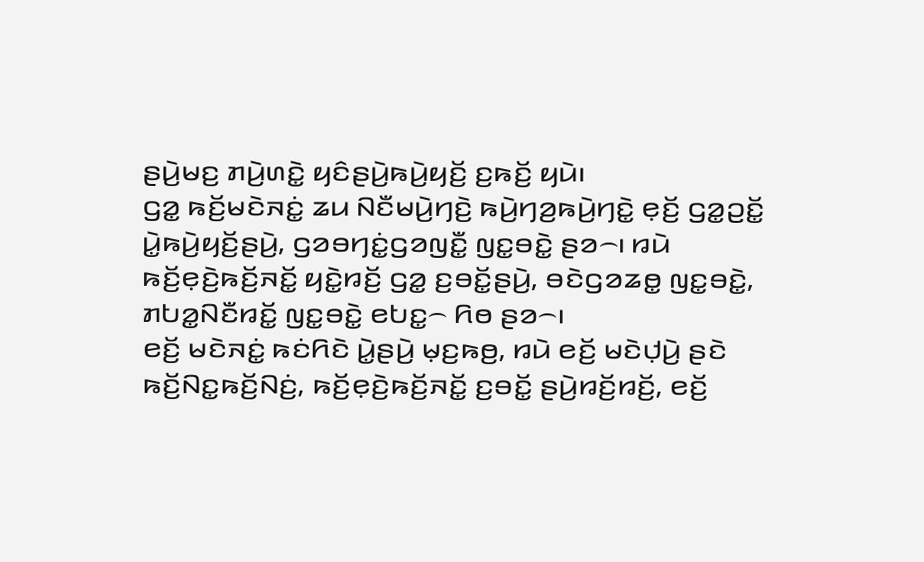ꤔꤣꤧ꤬ꤗꤢ꤬ ꤊꤣꤧ꤬ꤛꤢꤧ꤭ ꤟꤢꤨꤔꤣꤧ꤬ꤒꤣꤧ꤬ꤟꤢꤩ꤬ ꤢ꤬ꤒꤢꤩ꤬ ꤟꤣꤧ꤯
ꤞꤤ꤭ ꤒꤢꤩ꤬ꤗꤢꤧꤏꤢꤦ꤭ ꤘꤣ ꤡꤢꤪꤗꤣꤧ꤬ꤚꤢꤧ꤬ ꤒꤣꤧ꤬ꤚꤤ꤬ꤒꤣꤧ꤬ꤚꤢꤧ꤭ ꤕ꤫ꤢꤩ꤬ ꤞꤤ꤭ꤑꤢꤩ꤭ ꤣꤧ꤭ꤒꤣꤧ꤬ꤟꤢꤩ꤬ꤔꤣꤧ꤬, ꤞꤤꤋꤚꤢꤦ꤭ꤞꤤꤜꤢꤪ꤭ ꤜꤢ꤭ꤋꤢꤧ꤭ ꤔꤤ꤮꤯ ꤙꤣꤧ ꤒꤢꤩ꤬ꤕ꤫ꤢꤧ꤬ꤒꤢꤩ꤬ꤏꤢꤩ꤭ ꤟꤢꤧ꤭ꤙꤢꤩ꤬ ꤞꤤ꤭ ꤢ꤬ꤋꤢꤩ꤭ꤔꤣꤧ꤬, ꤋꤢꤧꤞꤤꤘꤥ꤭ ꤜꤢ꤭ꤋꤢꤧ꤭, ꤊꤝꤤ꤭ꤡꤢꤪꤙꤢꤩ꤭ ꤜꤢ꤭ꤋꤢꤧ꤭ ꤕꤝꤢ꤭꤮ ꤖꤥ ꤔꤤ꤮꤯
ꤕꤢꤩ꤬ ꤗꤢꤧꤏꤢꤦ꤭ ꤒꤢꤦꤖꤢꤧ ꤣꤧ꤭ꤔꤣꤧ꤬ ꤗ꤫ꤢ꤬ꤒꤥ꤬, ꤙꤣꤧ ꤕꤢꤩ꤬ ꤗꤢꤧꤓ꤫ꤣꤧ꤬ ꤔꤢꤧ ꤒꤢꤩ꤬ꤡꤢ꤭ꤒꤢꤩ꤬ꤡꤢꤦ꤬, ꤒꤢꤩ꤬ꤕ꤫ꤢꤧ꤬ꤒꤢꤩ꤬ꤏꤢꤩ꤭ ꤢ꤬ꤋꤢꤩ꤭ ꤔꤣꤧ꤬ꤙꤢꤩ꤬ꤙꤢꤩ꤬, ꤕꤢꤩ꤬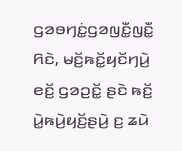ꤞꤤꤋꤚꤢꤦ꤭ꤞꤤꤜꤢꤪ꤭ꤜꤢꤪ꤭ ꤖꤢꤧ, ꤗꤢꤩ꤬ꤒꤢꤩ꤭ꤟꤢꤩꤚꤣꤧ꤬ ꤕꤢꤩ꤬ ꤞꤤꤑꤢꤩ꤭ ꤔꤢꤧ ꤒꤢꤩ꤬ ꤣꤧ꤭ꤒꤣꤧ꤬ꤟꤢꤩ꤬ꤔꤣꤧ꤬ ꤢ꤬ ꤘꤣꤧ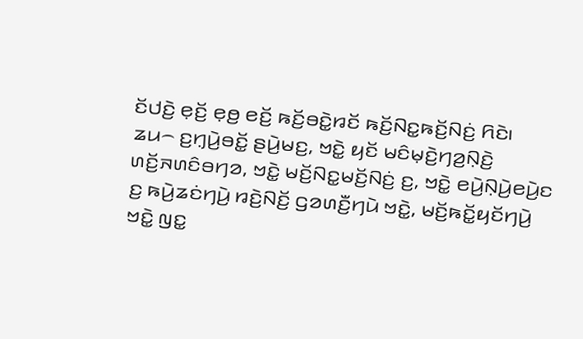ꤢꤩꤓꤢꤧ꤬ ꤕ꤫ꤢꤩ꤬ ꤕ꤫ꤥ꤬ ꤕꤢꤩ꤬ ꤒꤢꤩ꤬ꤋꤢꤧ꤭ꤙꤢꤩ ꤒꤢꤩ꤬ꤡꤢ꤭ꤒꤢꤩ꤬ꤡꤢꤦ꤬ ꤖꤢꤧ꤯
ꤘꤣ꤮ ꤢ꤬ꤚ꤫ꤣꤧ꤬ꤋꤢꤩ꤭ ꤔꤣꤧ꤬ꤗꤢ꤬, ꤠꤢꤧ꤭ ꤟꤢꤩ ꤗꤢꤨꤗ꤫ꤢꤧ꤬ꤚꤤ꤬ꤡ꤫ꤢꤧ꤬ ꤛꤢꤩ꤬ꤏꤛꤢꤨꤋꤚꤤ, ꤠꤢꤧ꤭ ꤗꤢꤩ꤬ꤡꤢ꤭ꤗꤢꤩ꤬ꤡꤢꤦ꤬ ꤢ꤬, ꤠꤢꤧ꤭ ꤕꤣꤧ꤬ꤡ꤫ꤣꤧ꤬ꤕꤣꤧ꤬ꤢ ꤢ꤬ ꤒꤣꤧ꤬ꤘꤢꤦꤚꤣꤧ꤬ ꤙꤢꤧ꤬ꤡꤢꤩ꤬ ꤞꤤꤛꤢꤪ꤬ꤚꤣꤧ ꤠꤢꤧ꤭, ꤗꤢꤩ꤬ꤒꤢꤩ꤭ꤟꤢꤩꤚꤣꤧ꤬ ꤠꤢꤧ꤭ ꤜꤢ꤭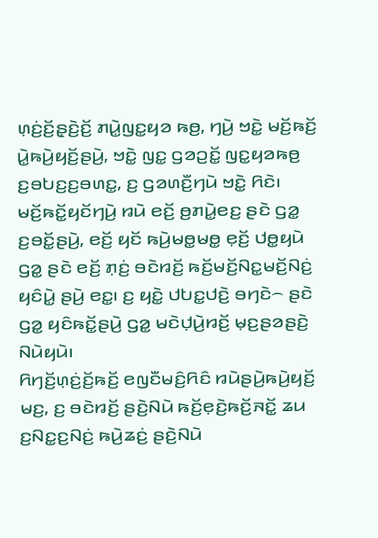ꤛ꤫ꤢꤦ꤬ꤢꤩ꤬ꤔ꤫ꤢꤧ꤬ꤢꤩ꤬ ꤊꤣꤧ꤭ꤜꤢ꤭ꤟꤤ ꤒꤥ꤬, ꤚꤣꤧ꤬ ꤠꤢꤧ꤭ ꤗꤢꤩ꤬ꤒꤢꤩ꤬ ꤣꤧ꤭ꤒꤣꤧ꤬ꤟꤢꤩ꤬ꤔꤣꤧ꤬, ꤠꤢꤧ꤭ ꤜꤢ꤭ ꤞꤤꤑꤢꤩ꤭ ꤜꤢ꤭ꤟꤤꤒꤥ꤬ ꤢ꤬ꤋꤝꤢ꤬ꤢ꤬ꤋꤛꤢ꤭, ꤢ꤬ ꤞꤤꤛꤢꤪ꤬ꤚꤣꤧ ꤠꤢꤧ꤭ ꤖꤢꤧ꤯
ꤗꤢꤩ꤬ꤒꤢꤩ꤭ꤟꤢꤩꤚꤣꤧ꤬ ꤙꤣꤧ ꤕꤢꤩ꤬ ꤥ꤬ꤊꤣꤧ꤭ꤕꤢ꤬ ꤔꤢꤧ ꤞꤤ꤭ ꤢ꤬ꤋꤢꤩ꤭ꤔꤣꤧ꤬, ꤕꤢꤩ꤬ ꤟꤢꤩ ꤒꤣꤧ꤬ꤗꤥ꤭ꤗꤥ꤭ ꤕ꤫ꤢꤩ꤬ ꤓꤥ꤭ꤟꤣꤧ ꤞꤤ꤭ ꤔꤢꤧ ꤕꤢꤩ꤬ ꤊ꤫ꤢꤦ꤬ ꤋꤢꤧꤙꤢꤩ꤬ ꤒꤢꤩ꤬ꤗꤢꤩ꤬ꤡꤢ꤭ꤗꤢꤩ꤬ꤡꤢꤦ꤬ ꤟꤢꤨꤣꤧ꤭ ꤔꤣꤧ꤬ ꤕꤢ꤭꤯ ꤢ꤬ ꤟꤢꤧ꤭ ꤓꤝꤢ꤭ꤓꤢꤧ꤬ ꤋꤚꤢꤧ꤮ ꤔꤢꤧ ꤞꤤ꤭ ꤟꤢꤨꤒꤢꤩ꤭ꤔꤣꤧ꤬ ꤞꤤ꤭ ꤗꤢꤧꤓ꤫ꤣꤧ꤬ꤙꤢꤩ꤬ ꤗ꤫ꤢ꤬ꤔꤤꤔꤢꤧ꤬ ꤡꤣꤧꤟꤣꤧ꤯
ꤖꤚꤢꤩ꤬ꤛ꤫ꤢꤦ꤬ꤢꤩ꤬ꤒꤢꤩ꤬ ꤕꤜꤢꤪꤗꤢꤨ꤬ꤖꤢꤨ ꤙꤣꤧꤔꤣꤧ꤬ꤒꤣꤧ꤬ꤟꤢꤩ꤬ ꤗꤢ꤬, ꤢ꤬ ꤋꤢꤧꤙꤢꤩ꤬ ꤔꤢꤧ꤬ꤡꤣꤧ ꤒꤢꤩ꤬ꤕ꤫ꤢꤧ꤬ꤒꤢꤩ꤬ꤏꤢꤩ꤭ ꤘꤣ ꤢ꤬ꤡꤢ꤭ꤢ꤬ꤡꤢꤦ꤬ ꤒꤣꤧ꤬ꤘꤢꤦ꤬ ꤔꤢꤧ꤬ꤡꤣꤧ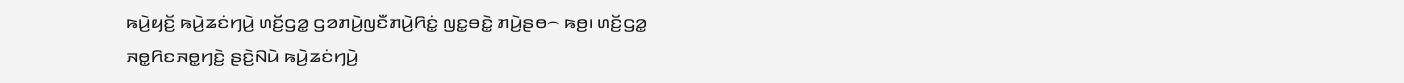ꤒꤣꤧ꤬ꤟꤢꤩ꤬ ꤒꤣꤧ꤬ꤘꤢꤦꤚꤣꤧ꤬ ꤛꤢꤩ꤬ꤞꤤ꤭ ꤞꤤꤊꤣꤧ꤬ꤜꤢꤪꤊꤣꤧ꤬ꤖꤢꤦ꤭ ꤜꤢ꤭ꤋꤢꤧ꤭ ꤊꤣꤧ꤬ꤔꤥ꤮ ꤒꤥ꤬꤯ ꤛꤢꤩ꤬ꤞꤤ꤭ ꤏꤥ꤭ꤖꤢꤏꤥ꤭ꤚꤢꤧ꤬ ꤔꤢꤧ꤬ꤡꤣꤧ ꤒꤣꤧ꤬ꤘꤢꤦꤚꤣꤧ꤬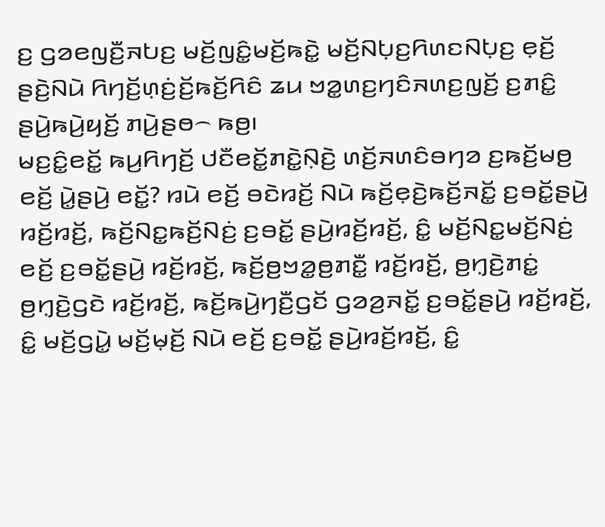ꤢ꤬ ꤞꤤꤕꤜꤢꤪ꤬ꤏꤝꤢ꤬ ꤗꤢꤩ꤬ꤜꤢꤨ꤭ꤗꤢꤩ꤬ꤒꤢꤧ꤭ ꤗꤢꤩ꤬ꤡꤝ꤫ꤢ꤬ꤖꤛꤢꤡꤝ꤫ꤢ꤬ ꤕ꤫ꤢꤩ꤬ ꤔꤢꤧ꤬ꤡꤣꤧ ꤖꤚꤢꤩ꤬ꤛ꤫ꤢꤦ꤬ꤢꤩ꤬ꤒꤢꤩ꤬ꤖꤢꤨ ꤘꤣ ꤠꤤ꤭ꤛꤢ꤬ꤚꤢꤨꤏꤛꤢ꤬ꤜꤢꤩ꤬ ꤢ꤬ꤊꤢꤨ꤭ ꤔꤣꤧ꤬ꤒꤣꤧ꤬ꤟꤢꤩ꤬ ꤊꤣꤧ꤬ꤔꤥ꤮ ꤒꤥ꤬꤯
ꤗꤢ꤬ꤢꤨ꤭ꤕꤢꤩ꤭ ꤒꤣ꤬ꤖꤚꤢꤩ꤬ ꤓꤢꤪꤕꤢꤩ꤭ꤊꤢꤧ꤭ꤡ꤫ꤢꤧ꤬ ꤛꤢꤩ꤬ꤏꤛꤢꤨꤋꤚꤤ ꤢ꤬ꤒꤢꤩ꤬ꤗꤥ꤬ ꤕꤢꤩ꤬ ꤣꤧ꤭ꤔꤣꤧ꤬ ꤕꤢꤩ꤭? ꤙꤣꤧ ꤕꤢꤩ꤬ ꤋꤢꤧꤙꤢꤩ꤬ ꤡꤣꤧ ꤒꤢꤩ꤬ꤕ꤫ꤢꤧ꤬ꤒꤢꤩ꤬ꤏꤢꤩ꤭ ꤢ꤬ꤋꤢꤩ꤭ꤔꤣꤧ꤬ ꤙꤢꤩ꤬ꤙꤢꤩ꤬, ꤒꤢꤩ꤬ꤡꤢ꤭ꤒꤢꤩ꤬ꤡꤢꤦ꤬ ꤢ꤬ꤋꤢꤩ꤭ ꤔꤣꤧ꤬ꤙꤢꤩ꤬ꤙꤢꤩ꤬, ꤢꤨ꤭ ꤗꤢꤩ꤬ꤡꤢ꤭ꤗꤢꤩ꤬ꤡꤢꤦ꤬ ꤕꤢꤩ꤬ ꤢ꤬ꤋꤢꤩ꤭ꤔꤣꤧ꤬ ꤙꤢꤩ꤬ꤙꤢꤩ꤬, ꤒꤢꤩ꤬ꤥ꤬ꤠꤤ꤭ꤥ꤬ꤊꤢꤪ꤭ ꤙꤢꤩ꤬ꤙꤢꤩ꤬, ꤥ꤬ꤚ꤫ꤢꤧ꤬ꤊꤢꤦ꤭ ꤥ꤬ꤚ꤫ꤢꤧ꤬ꤞꤢꤧ ꤙꤢꤩ꤬ꤙꤢꤩ꤬, ꤒꤢꤩ꤬ꤒꤣꤧ꤬ꤚꤢꤪ꤬ꤞꤢꤩ ꤞꤤꤤ꤬ꤏꤢꤩ꤭ ꤢ꤬ꤋꤢꤩ꤭ꤔꤣꤧ꤬ ꤙꤢꤩ꤬ꤙꤢꤩ꤬, ꤢꤨ꤭ ꤗꤢꤩ꤬ꤞꤣꤧ꤭ ꤗꤢꤩ꤬ꤗ꤫ꤢꤩ꤬ ꤡꤣꤧ ꤕꤢꤩ꤬ ꤢ꤬ꤋꤢꤩ꤭ ꤔꤣꤧ꤬ꤙꤢꤩ꤬ꤙꤢꤩ꤬, ꤢꤨ꤭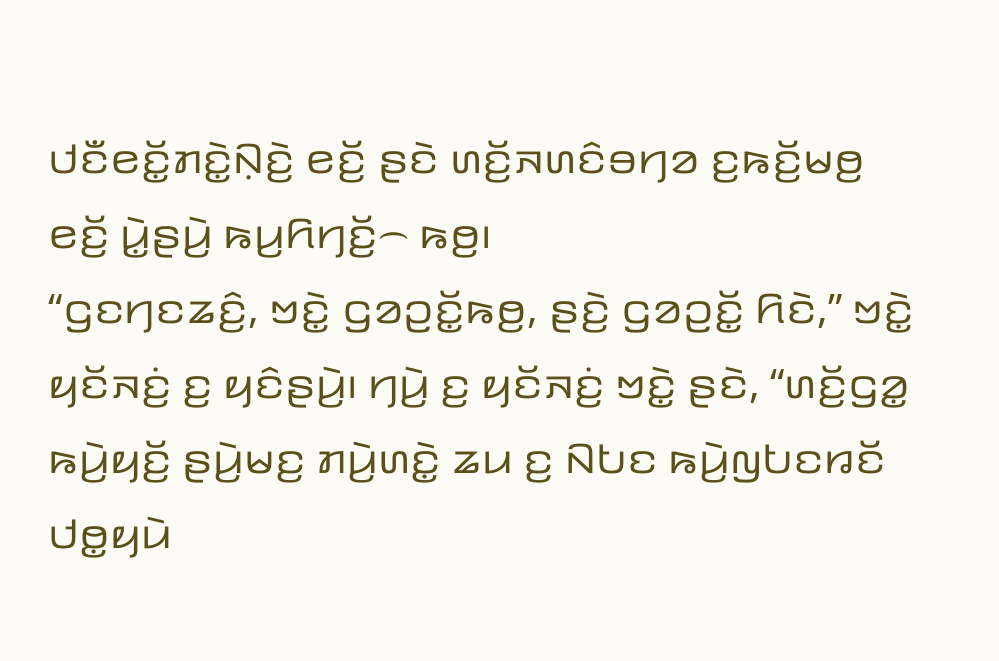ꤓꤢꤪꤕꤢꤩ꤭ꤊꤢꤧ꤭ꤡ꤫ꤢꤧ꤬ ꤕꤢꤩ꤬ ꤔꤢꤧ ꤛꤢꤩ꤬ꤏꤛꤢꤨꤋꤚꤤ ꤢ꤬ꤒꤢꤩ꤬ꤗꤥ꤬ ꤕꤢꤩ꤬ ꤣꤧ꤭ꤔꤣꤧ꤬ ꤒꤣ꤬ꤖꤚꤢꤩ꤬꤮ ꤒꤥ꤬꤯
“ꤞꤢꤚꤢꤘꤢꤨ꤬, ꤠꤢꤧ꤭ ꤞꤤꤑꤢꤩ꤭ꤒꤥ꤬, ꤔꤢꤧ꤬ ꤞꤤꤑꤢꤩ꤭ ꤖꤢꤧ,” ꤠꤢꤧ꤭ ꤟꤢꤩꤏꤢꤦ꤬ ꤢ꤬ ꤟꤢꤨꤔꤣꤧ꤬꤯ ꤚꤣꤧ꤬ ꤢ꤬ ꤟꤢꤩꤏꤢꤦ꤬ ꤠꤢꤧ꤭ ꤔꤢꤧ, “ꤛꤢꤩ꤬ꤞꤤ꤭ ꤒꤣꤧ꤬ꤟꤢꤩ꤬ ꤔꤣꤧ꤬ꤗꤢ꤬ ꤊꤣꤧ꤬ꤛꤢꤧ꤭ ꤘꤣ ꤢ꤬ ꤡꤝꤢ ꤒꤣꤧ꤬ꤜꤝꤢꤙꤢꤩ ꤓꤥ꤭ꤟꤣꤧ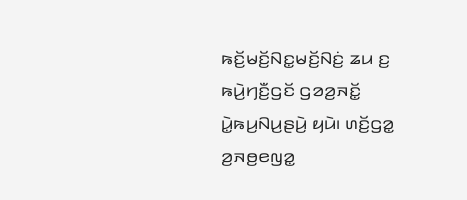ꤒꤢꤩ꤬ꤗꤢꤩ꤬ꤡꤢ꤭ꤗꤢꤩ꤬ꤡꤢꤦ꤬ ꤘꤣ ꤢ꤬ ꤒꤣꤧ꤬ꤚꤢꤪ꤬ꤞꤢꤩ ꤞꤤꤤ꤬ꤏꤢꤩ꤭ ꤣꤧ꤭ꤒꤣ꤬ꤡꤣ꤬ꤔꤣꤧ꤬ ꤟꤣꤧ꤯ ꤛꤢꤩ꤬ꤞꤤ꤭ ꤤ꤬ꤏꤥ꤬ꤕꤜꤤ꤭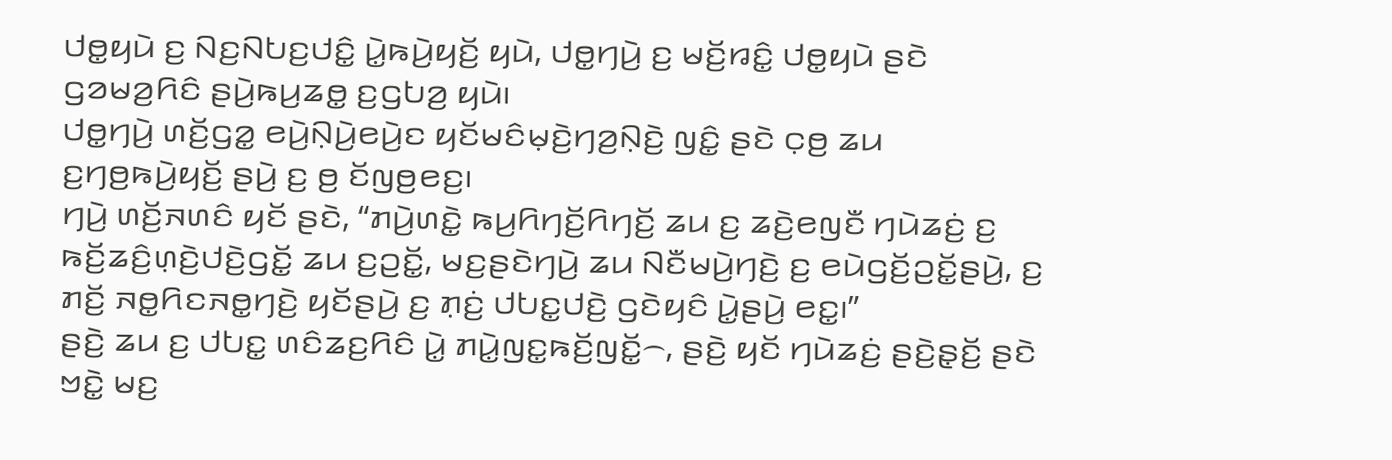ꤓꤥ꤭ꤟꤣꤧ ꤢ꤬ ꤡꤢ꤬ꤡꤝꤢ꤬ꤓꤢꤨ꤭ ꤣꤧ꤭ꤒꤣꤧ꤬ꤟꤢꤩ꤬ ꤟꤣꤧ, ꤓꤥ꤭ꤚꤣꤧ꤬ ꤢ꤬ ꤗꤢꤩ꤬ꤙꤢꤨ꤭ ꤓꤥ꤭ꤟꤣꤧ ꤔꤢꤧ ꤞꤤꤗꤤ꤬ꤖꤢꤨ ꤔꤣꤧ꤬ꤒꤣ꤬ꤘꤥ꤭ ꤢ꤬ꤞꤝꤤ꤬ ꤟꤣꤧ꤯
ꤓꤥ꤭ꤚꤣꤧ꤬ ꤛꤢꤩ꤬ꤞꤤ꤭ ꤕꤣꤧ꤬ꤡ꤫ꤣꤧ꤬ꤕꤣꤧ꤬ꤢ ꤟꤢꤩꤗꤢꤨꤗ꤫ꤢꤧ꤬ꤚꤤ꤬ꤡ꤫ꤢꤧ꤬ ꤜꤢꤨ꤭ ꤔꤢꤧ ꤍ꤫ꤥ꤬ ꤘꤣ ꤢ꤬ꤚꤥ꤬ꤒꤣꤧ꤬ꤟꤢꤩ꤬ ꤔꤣꤧ꤬ ꤢ꤬ ꤥ꤬ ꤢꤩꤜꤥ꤬ꤕꤢ꤬꤯
ꤚꤣꤧ꤬ ꤛꤢꤩ꤬ꤏꤛꤢꤨ ꤟꤢꤩ ꤔꤢꤧ, “ꤊꤣꤧ꤬ꤛꤢꤧ꤭ ꤒꤣ꤬ꤖꤚꤢꤩ꤬ꤖꤚꤢꤩ꤬ ꤘꤣ ꤢ꤬ ꤘꤢꤧ꤬ꤕꤜꤢꤪ ꤚꤣꤧꤘꤢꤦ꤬ ꤢ꤬ ꤒꤢꤩ꤬ꤘꤢꤨ꤬ꤛ꤫ꤢꤧ꤬ꤓꤢꤧ꤬ꤞꤢꤩ꤭ ꤘꤣ ꤢ꤬ꤑꤢꤩ꤭, ꤗꤢ꤬ꤔꤢꤧꤚꤣꤧ꤬ ꤘꤣ ꤡꤢꤪꤗꤣꤧ꤬ꤚꤢꤧ꤬ ꤢ꤬ ꤕꤣꤧꤞꤢꤩ꤬ꤑꤢꤩ꤭ꤔꤣꤧ꤬, ꤢ꤬ ꤊꤢꤩ꤬ ꤏꤥ꤭ꤖꤢꤏꤥ꤭ꤚꤢꤧ꤬ ꤟꤢꤩꤔꤣꤧ꤬ ꤢ꤬ ꤊ꤫ꤢꤦ꤬ ꤓꤝꤢ꤭ꤓꤢꤧ꤬ ꤞꤢꤧꤟꤢꤨ ꤣꤧ꤭ꤔꤣꤧ꤬ ꤕꤢ꤭꤯”
ꤔꤢꤧ꤬ ꤘꤣ ꤢ꤬ ꤓꤝꤢ꤭ ꤛꤢꤨꤘꤢ꤬ꤖꤢꤨ ꤣꤧ꤭ ꤊꤣꤧ꤭ꤜꤢ꤭ꤒꤢꤩ꤬ꤜꤢꤩ꤭꤮, ꤔꤢꤧ꤬ ꤟꤢꤩ ꤚꤣꤧꤘꤢꤦ꤬ ꤔꤢꤧ꤬ꤔ꤫ꤢꤩ꤬ ꤔꤢꤧ ꤠꤢꤧ꤭ ꤗꤢ꤬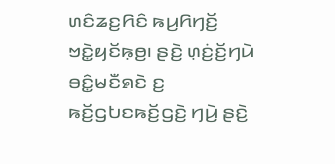ꤛꤢꤨꤘꤢ꤬ꤖꤢꤨ ꤒꤣ꤬ꤖꤚꤢꤩ꤬ ꤠꤢꤧ꤭ꤟꤢꤩꤒ꤫ꤥ꤬꤯ ꤔꤢꤧ꤬ ꤛ꤫ꤢꤦ꤬ꤢꤩ꤬ꤚꤣꤧ ꤋꤢꤨ꤭ꤗꤢꤪꤎꤢꤧ ꤢ꤬ ꤒꤢꤩ꤬ꤞꤝꤢꤒꤢꤩ꤬ꤞꤢꤧ꤬ ꤚꤣꤧ꤬ ꤔꤢꤧ꤬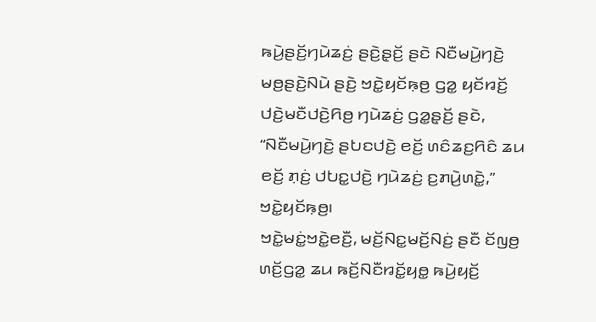ꤒꤣꤧ꤬ꤔꤢꤩ꤬ꤚꤣꤧꤘꤢꤦ꤬ ꤔꤢꤧ꤬ꤔ꤫ꤢꤩ꤬ ꤔꤢꤧ ꤡꤢꤪꤗꤣꤧ꤬ꤚꤢꤧ꤬ ꤗꤥ꤬ꤔꤢꤧ꤬ꤡꤣꤧ ꤔꤢꤧ꤬ ꤠꤢꤧ꤭ꤟꤢꤩꤒ꤫ꤥ꤬ ꤞꤤ꤭ ꤟꤢꤩꤙꤢꤩ꤬ ꤓꤢꤧ꤬ꤗꤢꤪꤓꤢꤧ꤬ꤖꤥ꤬ ꤚꤣꤧꤘꤢꤦ꤬ ꤞꤤ꤭ꤔ꤫ꤢꤩ꤬ ꤔꤢꤧ, “ꤡꤢꤪꤗꤣꤧ꤬ꤚꤢꤧ꤬ ꤔꤝꤢꤓꤢꤧ꤬ ꤕꤢꤩ꤬ ꤛꤢꤨꤘꤢ꤬ꤖꤢꤨ ꤘꤣ ꤕꤢꤩ꤬ ꤊ꤫ꤢꤦ꤬ ꤓꤝꤢ꤭ꤓꤢꤧ꤬ ꤚꤣꤧꤘꤢꤦ꤬ ꤢ꤬ꤊꤣꤧ꤬ꤛꤢꤧ꤭,” ꤠꤢꤧ꤭ꤟꤢꤩꤒ꤫ꤥ꤬꤯
ꤠꤢꤧ꤭ꤗꤢꤦ꤭ꤠꤢꤧ꤭ꤕꤢꤪ꤬, ꤗꤢꤩ꤬ꤡꤢ꤭ꤗꤢꤩ꤬ꤡꤢꤦ꤬ ꤔꤢꤪ ꤢꤩꤜꤥ꤬ ꤛꤢꤩ꤬ꤞꤤ꤭ ꤘꤣ ꤒꤢꤩ꤬ꤡꤢꤪꤙꤢꤩ꤭ꤟꤥ꤭ ꤒꤣꤧ꤬ꤟꤢꤩ꤬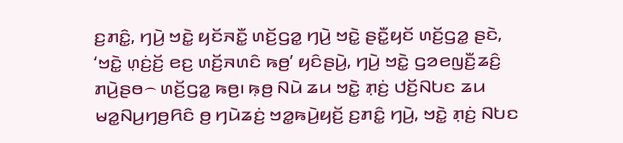ꤢ꤬ꤊꤢꤨ꤭, ꤚꤣꤧ꤬ ꤠꤢꤧ꤭ ꤟꤢꤩꤏꤢꤪ꤭ ꤛꤢꤩ꤬ꤞꤤ꤭ ꤚꤣꤧ꤬ ꤠꤢꤧ꤭ ꤔꤢꤪ꤭ꤟꤢꤩ ꤛꤢꤩ꤬ꤞꤤ꤭ ꤔꤢꤧ, ‘ꤠꤢꤧ꤭ ꤛ꤫ꤢꤦ꤬ꤢꤩ꤬ ꤕꤢ꤬ ꤛꤢꤩ꤬ꤏꤛꤢꤨ ꤒꤥ꤬’ ꤟꤢꤨꤔꤣꤧ꤬, ꤚꤣꤧ꤬ ꤠꤢꤧ꤭ ꤞꤤꤕꤜꤢꤪ꤬ꤘꤢꤨ꤬ ꤊꤣꤧ꤬ꤔꤥ꤮ ꤛꤢꤩ꤬ꤞꤤ꤭ ꤒꤥ꤬꤯ ꤒ꤫ꤥ꤬ ꤡꤣꤧ ꤘꤣ ꤠꤢꤧ꤭ ꤊ꤫ꤢꤦ꤬ ꤓꤢꤩ꤬ꤡꤝꤢ ꤘꤣ ꤗꤤ꤭ꤡꤣ꤬ꤚꤥ꤬ꤖꤢꤨ ꤥ꤬ ꤚꤣꤧꤘꤢꤦ꤬ ꤠꤤ꤭ꤒꤣꤧ꤬ꤟꤢꤩ꤬ ꤢ꤬ꤊꤢꤨ꤭ ꤚꤣꤧ꤬, ꤠꤢꤧ꤭ ꤊ꤫ꤢꤦ꤬ ꤡꤝꤢ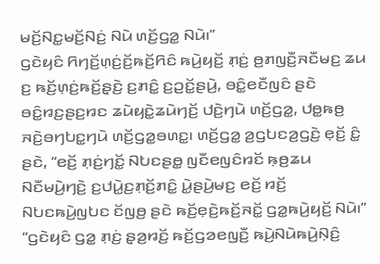ꤗꤢꤩ꤬ꤡꤢ꤭ꤗꤢꤩ꤬ꤡꤢꤦ꤬ ꤡꤣꤧ ꤛꤢꤩ꤬ꤞꤤ꤭ ꤡꤣꤧ꤯”
ꤞꤢꤧꤟꤢꤨ ꤖꤚꤢꤩ꤬ꤛ꤫ꤢꤦ꤬ꤢꤩ꤬ꤒꤢꤩ꤬ꤖꤢꤨ ꤒꤣꤧ꤬ꤟꤢꤩ꤬ ꤊ꤫ꤢꤦ꤬ ꤥ꤬ꤊꤜꤢꤪ꤬ꤏꤢꤪꤗꤢ꤬ ꤘꤣ ꤢ꤬ ꤒꤢꤩ꤬ꤛ꤫ꤢꤦ꤬ꤒꤢꤩ꤬ꤔ꤫ꤢꤧ꤬ ꤢ꤬ꤊꤢꤨ꤭ ꤢ꤬ꤑꤢꤩ꤭ꤔꤣꤧ꤬, ꤋꤢꤨ꤭ꤕꤢꤪꤜꤢꤨ ꤔꤢꤧ ꤋꤢꤨ꤭ꤙꤢ꤬ꤔꤢ꤬ꤙꤢ ꤘꤣꤧꤟꤢꤧ꤭ꤘꤣꤧꤚꤢꤩ꤬ ꤓꤢꤧ꤬ꤚꤣꤧ ꤛꤢꤩ꤬ꤞꤤ꤭, ꤓꤥ꤭ꤒꤥ꤬ ꤏꤢꤧ꤬ꤋꤚꤝꤢ꤭ꤚꤣꤧ ꤛꤢꤩ꤬ꤞꤤ꤭ꤋꤛꤢ꤭꤯ ꤛꤢꤩ꤬ꤞꤤ꤭ ꤤ꤬ꤞꤝꤢꤤ꤬ꤞꤢꤧ꤬ ꤕ꤫ꤢꤩ꤬ ꤢꤨ꤭ ꤔꤢꤧ, “ꤕꤢꤩ꤬ ꤊ꤫ꤢꤦ꤬ꤚꤢꤩ꤭ ꤡꤝꤢꤔꤥ꤭ ꤜꤢꤪꤕꤜꤢꤨꤙꤢꤩ ꤒ꤫ꤥ꤬ꤘꤣ ꤡꤢꤪꤗꤣꤧ꤬ꤚꤢꤧ꤬ ꤢ꤬ꤓꤣꤧ꤭ꤢ꤬ꤊ꤫ꤢꤩ꤬ꤊꤢꤨ꤭ ꤣꤧ꤭ꤔꤣꤧ꤬ꤗꤢ꤬ ꤕꤢꤩ꤬ ꤙꤢꤩ꤬ ꤡꤝꤢꤒꤣꤧ꤬ꤜꤝꤢ ꤢꤩꤜꤥ꤬ ꤔꤢꤧ ꤒꤢꤩ꤬ꤕ꤫ꤢꤧ꤬ꤒꤢꤩ꤬ꤏꤢꤩ꤭ ꤞꤤ꤭ꤒꤣꤧ꤬ꤟꤢꤩ꤬ ꤡꤣꤧ꤯”
“ꤞꤢꤧꤟꤢꤨ ꤞꤤ꤭ ꤊ꤫ꤢꤦ꤬ ꤔ꤫ꤤ꤬ꤙꤢꤩ꤬ ꤒꤢꤩ꤬ꤞꤤꤕꤜꤢꤪ꤬ ꤒꤣꤧ꤬ꤡꤣꤧꤒꤣꤧ꤬ꤡ꤫ꤢꤨ꤬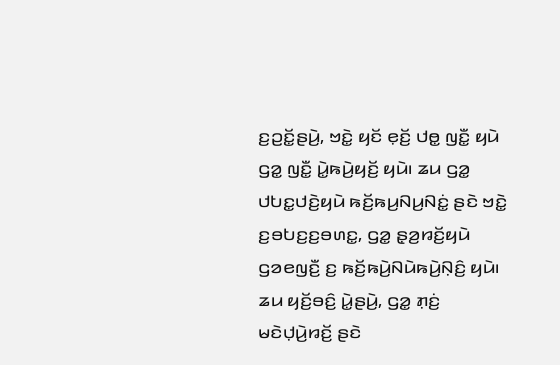ꤢ꤬ꤑꤢꤩ꤭ꤔꤣꤧ꤬, ꤠꤢꤧ꤭ ꤟꤢꤩ ꤕ꤫ꤢꤩ꤬ ꤓꤥ꤭ ꤜꤢꤪ꤭ ꤟꤣꤧ ꤞꤤ꤭ ꤜꤢꤪ꤭ ꤣꤧ꤭ꤒꤣꤧ꤬ꤟꤢꤩ꤬ ꤟꤣꤧ꤯ ꤘꤣ ꤞꤤ꤭ ꤓꤝꤢ꤭ꤓꤢꤧ꤬ꤟꤣꤧ ꤒꤢꤩ꤬ꤒꤣ꤬ꤡꤣ꤬ꤡꤢꤦ꤭ ꤔꤢꤧ ꤠꤢꤧ꤭ ꤢ꤬ꤋꤝꤢ꤬ꤢ꤬ꤋꤛꤢ꤭, ꤞꤤ꤭ ꤔ꤫ꤤ꤬ꤙꤢꤩ꤬ꤟꤣꤧ ꤞꤤꤕꤜꤢꤪ꤬ ꤢ꤬ ꤒꤢꤩ꤬ꤒꤣꤧ꤬ꤡꤣꤧꤒꤣꤧ꤬ꤡ꤫ꤢꤨ꤬ ꤟꤣꤧ꤯ ꤘꤣ ꤟꤢꤩ꤬ꤋꤢꤨ꤬ ꤣꤧ꤭ꤔꤣꤧ꤬, ꤞꤤ꤭ ꤊ꤫ꤢꤦ꤬ ꤗꤢꤧꤓ꤫ꤣꤧ꤬ꤙꤢꤩ꤬ ꤔꤢꤧ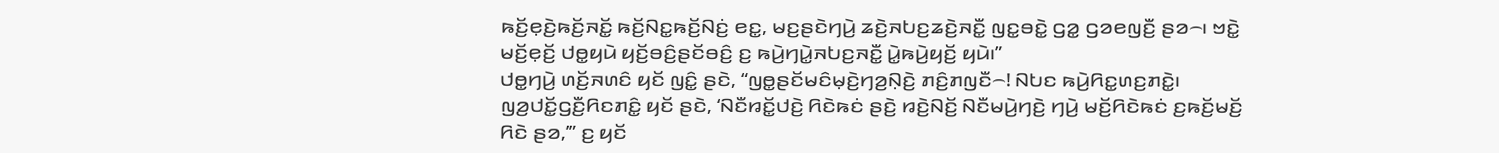ꤒꤢꤩ꤬ꤕ꤫ꤢꤧ꤬ꤒꤢꤩ꤬ꤏꤢꤩ꤭ ꤒꤢꤩ꤬ꤡꤢ꤭ꤒꤢꤩ꤬ꤡꤢꤦ꤬ ꤕꤢ꤭, ꤗꤢ꤬ꤔꤢꤧꤚꤣꤧ꤬ ꤘꤢꤧ꤬ꤏꤝꤢ꤬ꤘꤢꤧ꤬ꤏꤢꤪ꤭ ꤜꤢ꤭ꤋꤢꤧ꤭ ꤞꤤ꤭ ꤞꤤꤕꤜꤢꤪ꤬ ꤔꤤ꤮꤯ ꤠꤢꤧ꤭ ꤗꤢꤩ꤬ꤕ꤫ꤢꤩ꤬ ꤓꤥ꤭ꤟꤣꤧ ꤟꤢꤩ꤬ꤋꤢꤨ꤬ꤔꤢꤩꤋꤢꤨ꤬ ꤢ꤬ ꤒꤣꤧ꤬ꤚꤣꤧ꤭ꤏꤝꤢ꤬ꤏꤢꤪ꤭ ꤣꤧ꤭ꤒꤣꤧ꤬ꤟꤢꤩ꤬ ꤟꤣꤧ꤯”
ꤓꤥ꤭ꤚꤣꤧ꤬ ꤛꤢꤩ꤬ꤏꤛꤢꤨ ꤟꤢꤩ ꤜꤢꤨ꤭ ꤔꤢꤧ, “ꤜꤥ꤭ꤔꤢꤩꤗꤢꤨꤗ꤫ꤢꤧ꤬ꤚꤤ꤬ꤡ꤫ꤢꤧ꤬ ꤊꤢꤨ꤬ꤊꤜꤢꤪ꤮! ꤡꤝꤢ ꤒꤣꤧ꤬ꤖꤢ꤭ꤛꤢ꤬ꤊꤢꤧ꤭꤯ ꤜꤤ꤬ꤓꤢꤩ꤭ꤞꤢꤪ꤬ꤖꤢꤊꤢꤨ꤭ ꤟꤢꤩ ꤔꤢꤧ, ‘ꤡꤢꤪꤙꤢꤩ꤭ꤓꤢꤧ꤬ ꤖꤢꤧꤒꤢꤦ ꤔꤢꤧ꤬ ꤙꤢꤧ꤬ꤡꤢꤩ꤬ ꤡꤢꤪꤗꤣꤧ꤬ꤚꤢꤧ꤬ ꤚꤣꤧ꤬ ꤗꤢꤩ꤬ꤖꤢꤧꤒꤢꤦ ꤢ꤬ꤒꤢꤩ꤬ꤗꤢꤩ꤬ ꤖꤢꤧ ꤔꤤ,’” ꤢ꤬ ꤟꤢꤩ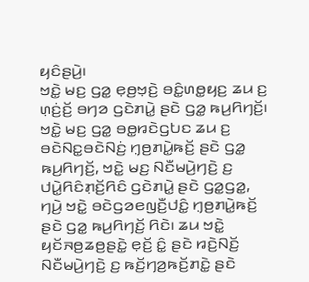ꤟꤢꤨꤔꤣꤧ꤬꤯
ꤠꤢꤧ꤭ ꤗꤢ꤬ ꤞꤤ꤭ ꤕ꤫ꤥ꤬ꤠ꤫ꤢꤧ꤬ ꤋꤢꤨ꤭ꤛꤥ꤭ꤟꤢ꤬ ꤘꤣ ꤢ꤬ ꤛ꤫ꤢꤦ꤬ꤢꤩ꤬ ꤋꤚꤤ ꤞꤢꤧꤊꤣꤧ꤭ ꤔꤢꤧ ꤞꤤ꤭ ꤒꤣ꤬ꤖꤚꤢꤩ꤬꤯ ꤠꤢꤧ꤭ ꤗꤢ꤬ ꤞꤤ꤭ ꤋꤥ꤭ꤙꤢꤧꤞꤝꤢ ꤘꤣ ꤢ꤬ ꤋꤢꤧꤡꤢ꤭ꤋꤢꤧꤡꤢꤦ꤬ ꤚ꤫ꤥ꤬ꤊꤣꤧ꤭ꤒꤢꤩ꤬ ꤔꤢꤧ ꤞꤤ꤭ ꤒꤣ꤬ꤖꤚꤢꤩ꤬, ꤠꤢꤧ꤭ ꤗꤢ꤬ ꤡꤢꤪꤗꤣꤧ꤬ꤚꤢꤧ꤬ ꤢ꤬ ꤓꤣꤧ꤭ꤖꤢꤨꤊ꤫ꤢꤩ꤬ꤖꤢꤨ ꤞꤢꤧꤊꤣꤧ꤭ ꤔꤢꤧ ꤞꤤ꤭ꤞꤤ꤭, ꤚꤣꤧ꤬ ꤠꤢꤧ꤭ ꤋꤢꤧꤞꤤꤕꤜꤢꤪ꤬ꤓꤢꤨ꤭ ꤚ꤫ꤥ꤬ꤊꤣꤧ꤭ꤒꤢꤩ꤬ ꤔꤢꤧ ꤞꤤ꤭ ꤒꤣ꤬ꤖꤚꤢꤩ꤬ ꤖꤢꤧ꤯ ꤘꤣ ꤠꤢꤧ꤭ ꤟꤢꤩꤏꤥ꤬ꤘꤥ꤬ꤔꤢꤧ꤭ ꤕ꤫ꤢꤩ꤬ ꤢꤨ꤭ ꤔꤢꤧ ꤙꤢꤧ꤬ꤡꤢꤩ꤬ ꤡꤢꤪꤗꤣꤧ꤬ꤚꤢꤧ꤬ ꤢ꤬ ꤒꤢꤩ꤬ꤚꤤ꤬ꤒꤢꤩ꤬ꤊꤢꤧ꤭ ꤔꤢꤧ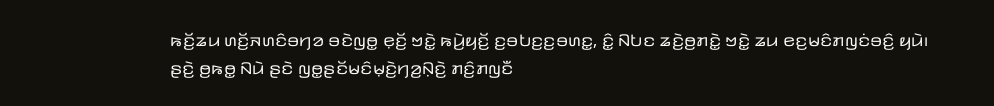ꤒꤢꤩ꤬ꤘꤣ ꤛꤢꤩ꤬ꤏꤛꤢꤨꤋꤚꤤ ꤋꤢꤧꤜꤥ꤭ ꤕ꤫ꤢꤩ꤬ ꤠꤢꤧ꤭ ꤒꤣꤧ꤬ꤟꤢꤩ꤬ ꤢ꤬ꤋꤝꤢ꤬ꤢ꤬ꤋꤛꤢ꤭, ꤢꤨ꤭ ꤡꤝꤢ ꤘꤢꤧ꤬ꤥ꤬ꤊꤢꤧ꤭ ꤠꤢꤧ꤭ ꤘꤣ ꤕꤢ꤬ꤗꤢꤨꤊꤜꤢꤦꤋꤢꤨ꤬ ꤟꤣꤧ꤯
ꤔꤢꤧ꤬ ꤥ꤬ꤒꤥ꤭ ꤡꤣꤧ ꤔꤢꤧ ꤜꤥ꤭ꤔꤢꤩꤗꤢꤨꤗ꤫ꤢꤧ꤬ꤚꤤ꤬ꤡ꤫ꤢꤧ꤬ ꤊꤢꤨ꤬ꤊꤜꤢꤪ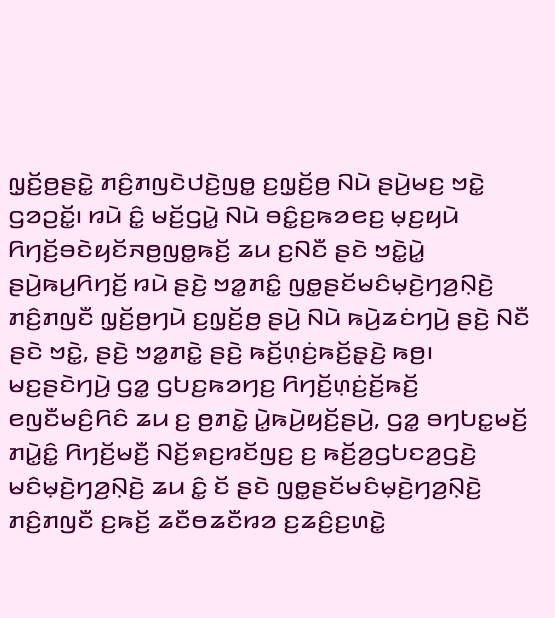ꤜ꤫ꤢꤩ꤬ꤥ꤬ꤔꤢꤧ꤭ ꤊꤢꤨ꤬ꤊꤜꤢꤧꤓꤢꤧ꤬ꤜꤥ꤭ ꤢ꤬ꤜ꤫ꤢꤩ꤬ꤥ꤬ ꤡꤣꤧ ꤔꤣꤧ꤬ꤗꤢ꤬ ꤠꤢꤧ꤭ ꤞꤤꤑꤢꤩ꤭꤯ ꤙꤣꤧ ꤢꤨ꤭ ꤗꤢꤩ꤬ꤞꤣꤧ꤭ ꤡꤣꤧ ꤋꤢꤨ꤭ꤢ꤬ꤒꤤꤕꤢ꤬ ꤗ꤫ꤢ꤬ꤟꤣꤧ ꤖꤚꤢꤩ꤬ꤋꤢꤧꤟꤢꤩꤏꤥ꤬ꤜꤥ꤭ꤒꤢꤩ꤬ ꤘꤣ ꤢ꤬ꤡꤢꤪ ꤔꤢꤧ ꤠꤢꤧ꤭ꤣꤧ꤭ ꤔꤣꤧ꤬ꤒꤣ꤬ꤖꤚꤢꤩ꤬ ꤙꤣꤧ ꤔꤢꤧ꤬ ꤠꤤ꤭ꤊꤢꤨ꤭ ꤜꤥ꤭ꤔꤢꤩꤗꤢꤨꤗ꤫ꤢꤧ꤬ꤚꤤ꤬ꤡ꤫ꤢꤧ꤬ ꤊꤢꤨ꤬ꤊꤜꤢꤪ ꤜ꤫ꤢꤩ꤬ꤥ꤬ꤚꤣꤧ ꤢ꤬ꤜ꤫ꤢꤩ꤬ꤥ꤬ ꤔꤣꤧ꤬ ꤡꤣꤧ ꤒꤣꤧ꤬ꤘꤢꤦꤚꤣꤧ꤬ ꤔꤢꤧ꤬ ꤡꤢꤪ ꤔꤢꤧ ꤠꤢꤧ꤭, ꤔꤢꤧ꤬ ꤠꤤ꤭ꤊꤢꤧ꤭ ꤔꤢꤧ꤬ ꤒꤢꤩ꤬ꤛ꤫ꤢꤦ꤬ꤒꤢꤩ꤬ꤔ꤫ꤢꤧ꤬ ꤒꤥ꤬꤯
ꤗꤢ꤬ꤔꤢꤧꤚꤣꤧ꤬ ꤞꤤ꤭ ꤞꤝꤢ꤬ꤒꤤꤚꤢ꤬ ꤖꤚꤢꤩ꤬ꤛ꤫ꤢꤦ꤬ꤢꤩ꤬ꤒꤢꤩ꤬ ꤕꤜꤢꤪꤗꤢꤨ꤬ꤖꤢꤨ ꤘꤣ ꤢ꤬ ꤥ꤬ꤊꤢꤧ꤭ ꤣꤧ꤭ꤒꤣꤧ꤬ꤟꤢꤩ꤬ꤔꤣꤧ꤬, ꤞꤤ꤭ ꤋꤚꤝꤢ꤭ꤗꤢꤩ꤬ ꤊꤣꤧ꤭ꤢꤨ꤭ ꤖꤚꤢꤩ꤬ꤗꤢꤪ꤬ ꤡꤢꤩ꤬ꤎꤢ꤬ꤙꤢꤩꤜꤢ꤬ ꤢ꤬ ꤒꤢꤩ꤬ꤤ꤬ꤞꤝꤢꤤ꤬ꤞꤢꤧ꤬ ꤗꤢꤨꤗ꤫ꤢꤧ꤬ꤚꤤ꤬ꤡ꤫ꤢꤧ꤬ ꤘꤣ ꤢꤨ꤭ ꤢꤩ ꤔꤢꤧ ꤜꤥ꤭ꤔꤢꤩꤗꤢꤨꤗ꤫ꤢꤧ꤬ꤚꤤ꤬ꤡ꤫ꤢꤧ꤬ ꤊꤢꤨ꤬ꤊꤜꤢꤪ ꤢ꤬ꤒꤢꤩ꤬ ꤘꤢꤪꤥꤘꤢꤪꤙꤤ ꤢ꤬ꤘꤢꤨ꤬ꤢ꤬ꤛꤢꤧ꤭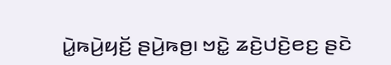ꤣꤧ꤭ꤒꤣꤧ꤬ꤟꤢꤩ꤬ ꤔꤣꤧ꤬ꤒꤥ꤬꤯ ꤠꤢꤧ꤭ ꤘꤢꤧ꤬ꤓꤢꤧ꤬ꤕꤢ꤬ ꤔꤢꤧ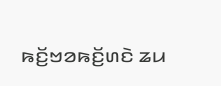ꤒꤢꤩ꤬ꤠꤤꤒꤢꤩ꤬ꤛꤢꤧ ꤘꤣ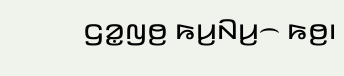ꤞꤤ꤭ꤜꤥ꤬ ꤒꤣ꤬ꤡꤣ꤬꤮ ꤒꤥ꤬꤯